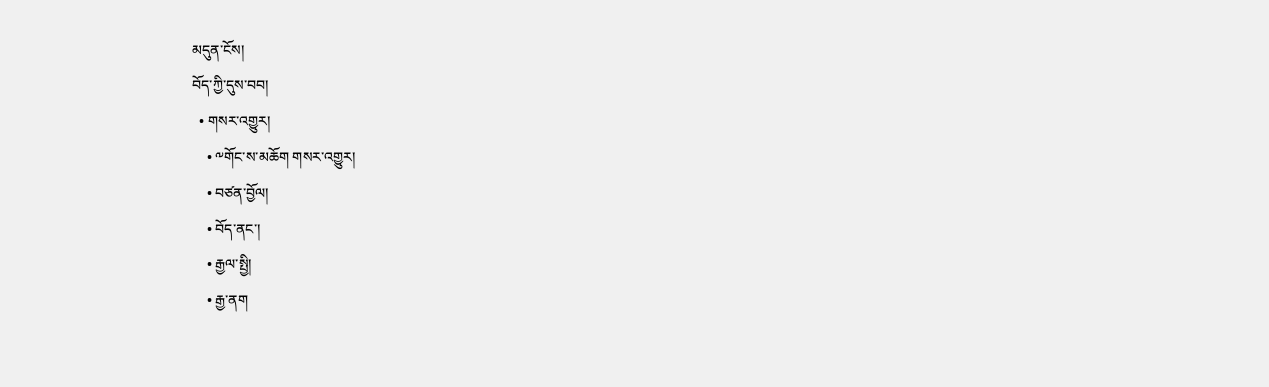མདུན་ངོས།
བོད་ཀྱི་དུས་བབ།
  • གསར་འགྱུར།
    • ༸གོང་ས་མཆོག གསར་འགྱུར།
    • བཙན་བྱོལ།
    • བོད་ནང་།
    • རྒྱལ་སྤྱི།
    • རྒྱ་ནག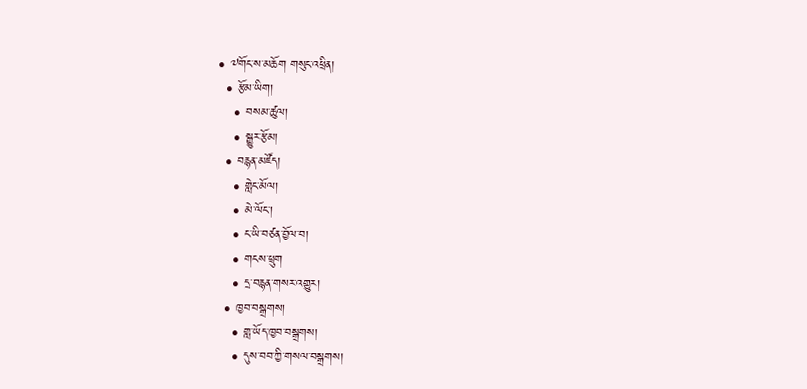• ༧གོང་ས་མཆོག གསུང་འཕྲིན།
  • རྩོམ་ཡིག།
    • བསམ་ཚུལ།
    • སྒྱུར་རྩོམ།
  • བརྙན་མཛོད།
    • གླེང་མོལ།
    • མེ་ལོང་།
    • ང་ཡི་བཙན་བྱོལ་བ།
    • གངས་ཕྲུག
    • དྲ་བརྙན་གསར་འགྱུར།
  • ཁྱབ་བསྒྲགས།
    • གླ་ཡོད་ཁྱབ་བསྒྲགས།
    • དུས་བབ་ཀྱི་གསལ་བསྒྲགས།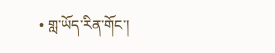• གླ་ཡོད་རིན་གོང་།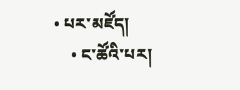• པར་མཛོད།
    • ང་ཚོའི་པར།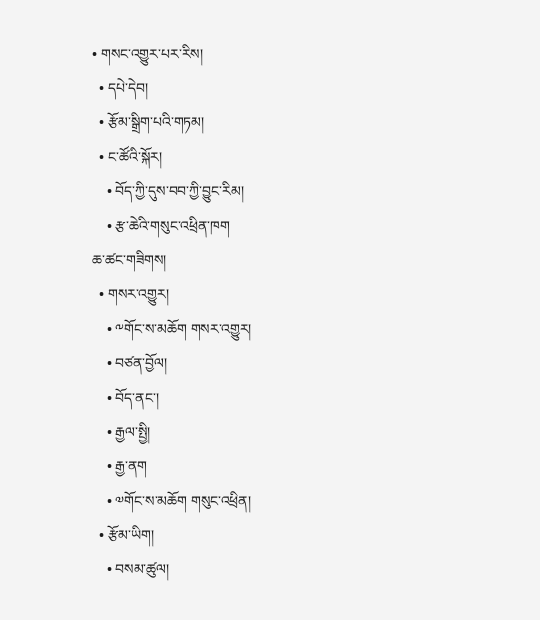• གསང་འགྱུར་པར་རིས།
  • དཔེ་དེབ།
  • རྩོམ་སྒྲིག་པའི་གཏམ།
  • ང་ཚོའི་སྐོར།
    • བོད་ཀྱི་དུས་བབ་ཀྱི་བྱུང་རིམ།
    • རྩ་ཆེའི་གསུང་འཕྲིན་ཁག
ཆ་ཚང་གཟིགས།
  • གསར་འགྱུར།
    • ༸གོང་ས་མཆོག གསར་འགྱུར།
    • བཙན་བྱོལ།
    • བོད་ནང་།
    • རྒྱལ་སྤྱི།
    • རྒྱ་ནག
    • ༧གོང་ས་མཆོག གསུང་འཕྲིན།
  • རྩོམ་ཡིག།
    • བསམ་ཚུལ།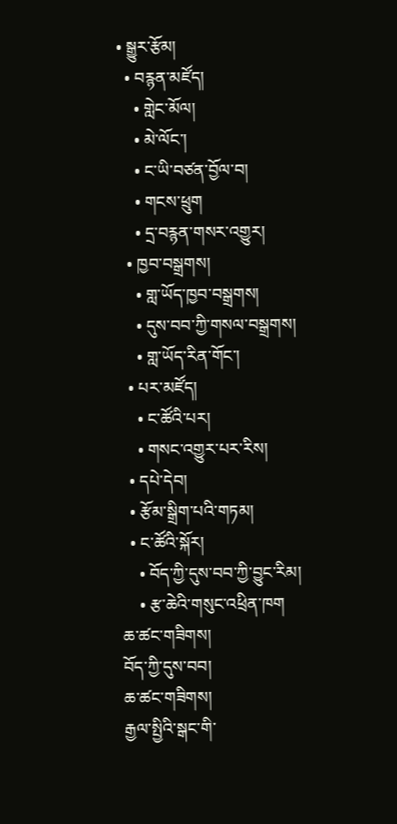• སྒྱུར་རྩོམ།
  • བརྙན་མཛོད།
    • གླེང་མོལ།
    • མེ་ལོང་།
    • ང་ཡི་བཙན་བྱོལ་བ།
    • གངས་ཕྲུག
    • དྲ་བརྙན་གསར་འགྱུར།
  • ཁྱབ་བསྒྲགས།
    • གླ་ཡོད་ཁྱབ་བསྒྲགས།
    • དུས་བབ་ཀྱི་གསལ་བསྒྲགས།
    • གླ་ཡོད་རིན་གོང་།
  • པར་མཛོད།
    • ང་ཚོའི་པར།
    • གསང་འགྱུར་པར་རིས།
  • དཔེ་དེབ།
  • རྩོམ་སྒྲིག་པའི་གཏམ།
  • ང་ཚོའི་སྐོར།
    • བོད་ཀྱི་དུས་བབ་ཀྱི་བྱུང་རིམ།
    • རྩ་ཆེའི་གསུང་འཕྲིན་ཁག
ཆ་ཚང་གཟིགས།
བོད་ཀྱི་དུས་བབ།
ཆ་ཚང་གཟིགས།
རྒྱལ་སྤྱིའི་སྒང་གི་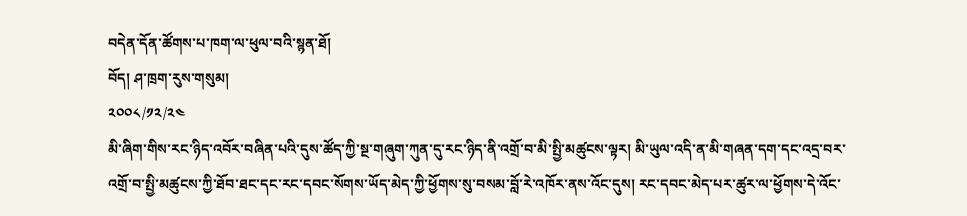བདེན་དོན་ཚོགས་པ་ཁག་ལ་ཕུལ་བའི་སྙན་ཐོ།
བོད། ཤ་ཁྲག་རུས་གསུམ།
༢༠༠༨/༡༢/༢༤
མི་ཞིག་གིས་རང་ཉིད་འབོར་བཞིན་པའི་དུས་ཚོད་ཀྱི་སྔ་གཞུག་ཀུན་དུ་རང་ཉིད་ནི་འགྲོ་བ་མི་སྤྱི་མཚུངས་ལྟར། མི་ཡུལ་འདི་ན་མི་གཞན་དག་དང་འདྲ་བར་འགྲོ་བ་སྤྱི་མཚུངས་ཀྱི་ཐོབ་ཐང་དང་རང་དབང་སོགས་ཡོད་མེད་ཀྱི་ཕྱོགས་སུ་བསམ་བློ་རེ་འཁོར་ནས་འོང་དུས། རང་དབང་མེད་པར་ཚུར་ལ་ཕྱོགས་དེ་འོང་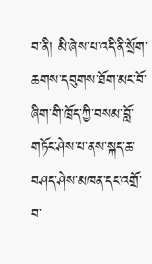བ་ནི། མི་ཞེས་པ་འདི་ནི་སྲོག་ཆགས་དབུགས་ཐོག་མང་བོ་ཞིག་གི་ཁྲོད་ཀྱི་བསམ་བློ་གཏོང་ཤེས་པ་ནས་སྐད་ཆ་བཤད་ཤེས་མཁན་དང་འགྲོ་བ་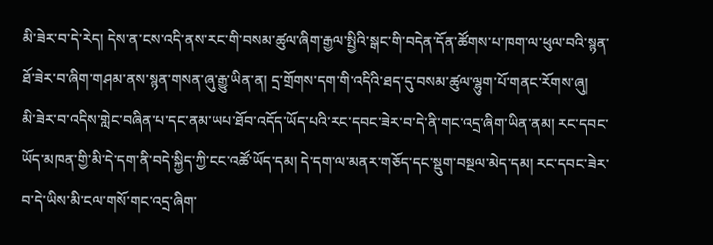མི་ཟེར་བ་དེ་རེད། དེས་ན་ངས་འདི་ནས་རང་གི་བསམ་ཚུལ་ཞིག་རྒྱལ་སྤྱིའི་སྒང་གི་བདེན་དོན་ཚོགས་པ་ཁག་ལ་ཕུལ་བའི་སྙན་ཐོ་ཟེར་བ་ཞིག་གཤམ་ནས་སྙན་གསན་ཞུ་རྒྱུ་ཡིན་ན། དྲ་གྲོགས་དག་གི་འདིའི་ཐད་དུ་བསམ་ཚུལ་ལྷུག་པོ་གནང་རོགས་ཞུ།
མི་ཟེར་བ་འདིས་གླེང་བཞིན་པ་དང་ནམ་ཡཔ་ཐོབ་འདོད་ཡོད་པའི་རང་དབང་ཟེར་བ་དེ་ནི་གང་འདྲ་ཞིག་ཡིན་ནམ། རང་དབང་ཡོད་མཁན་གྱི་མི་དེ་དག་ནི་བདེ་སྐྱིད་ཀྱི་ངང་འཚོ་ཡོད་དམ། དེ་དག་ལ་མནར་གཅོད་དང་སྡུག་བསྔལ་མེད་དམ། རང་དབང་ཟེར་བ་དེ་ཡིས་མི་ངལ་གསོ་གང་འདྲ་ཞིག་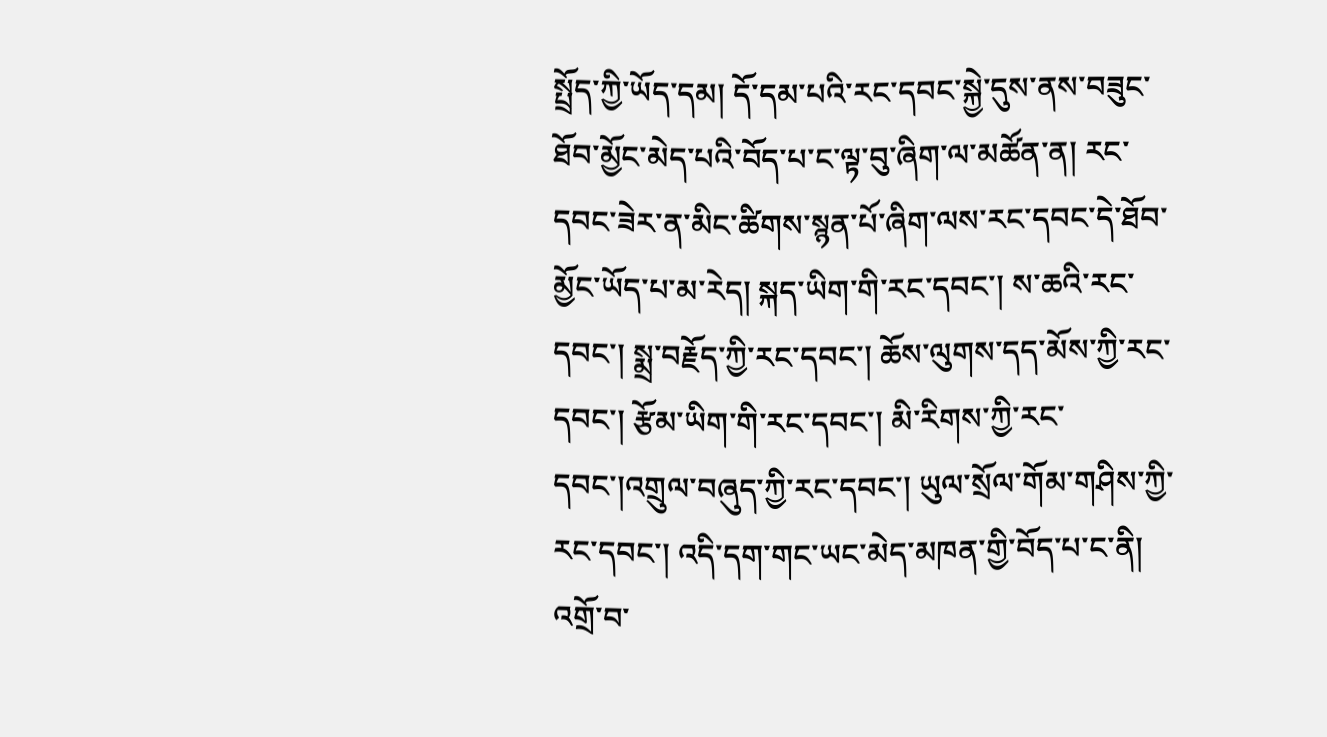སྤྲོད་ཀྱི་ཡོད་དམ། དོ་དམ་པའི་རང་དབང་སྐྱེ་དུས་ནས་བཟུང་ཐོབ་མྱོང་མེད་པའི་བོད་པ་ང་ལྟ་བུ་ཞིག་ལ་མཚོན་ན། རང་དབང་ཟེར་ན་མིང་ཚིགས་སྙན་པོ་ཞིག་ལས་རང་དབང་དེ་ཐོབ་མྱོང་ཡོད་པ་མ་རེད། སྐད་ཡིག་གི་རང་དབང་། ས་ཆའི་རང་དབང་། སྨྲ་བརྗོད་ཀྱི་རང་དབང་། ཆོས་ལུགས་དད་མོས་ཀྱི་རང་དབང་། རྩོམ་ཡིག་གི་རང་དབང་། མི་རིགས་ཀྱི་རང་དབང་།འགྲུལ་བཞུད་ཀྱི་རང་དབང་། ཡུལ་སྲོལ་གོམ་གཤིས་ཀྱི་རང་དབང་། འདི་དག་གང་ཡང་མེད་མཁན་གྱི་བོད་པ་ང་ནི། འགྲོ་བ་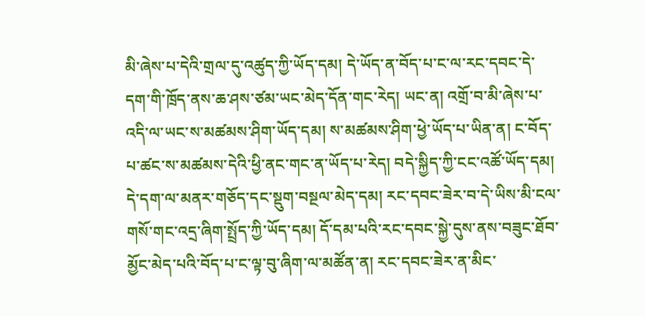མི་ཞེས་པ་དེའི་གྲལ་དུ་འཚུད་ཀྱི་ཡོད་དམ། དེ་ཡོད་ན་བོད་པ་ང་ལ་རང་དབང་དེ་དག་གི་ཁྲོད་ནས་ཆ་ཤས་ཙམ་ཡང་མེད་དོན་གང་རེད། ཡང་ན། འགྲོ་བ་མི་ཞེས་པ་འདི་ལ་ཡང་ས་མཚམས་ཤིག་ཡོད་དམ། ས་མཚམས་ཤིག་ཕྱེ་ཡོད་པ་ཡིན་ན། ང་བོད་པ་ཚང་ས་མཚམས་དེའི་ཕྱི་ནང་གང་ན་ཡོད་པ་རེད། བདེ་སྐྱིད་ཀྱི་ངང་འཚོ་ཡོད་དམ། དེ་དག་ལ་མནར་གཅོད་དང་སྡུག་བསྔལ་མེད་དམ། རང་དབང་ཟེར་བ་དེ་ཡིས་མི་ངལ་གསོ་གང་འདྲ་ཞིག་སྤྲོད་ཀྱི་ཡོད་དམ། དོ་དམ་པའི་རང་དབང་སྐྱེ་དུས་ནས་བཟུང་ཐོབ་མྱོང་མེད་པའི་བོད་པ་ང་ལྟ་བུ་ཞིག་ལ་མཚོན་ན། རང་དབང་ཟེར་ན་མིང་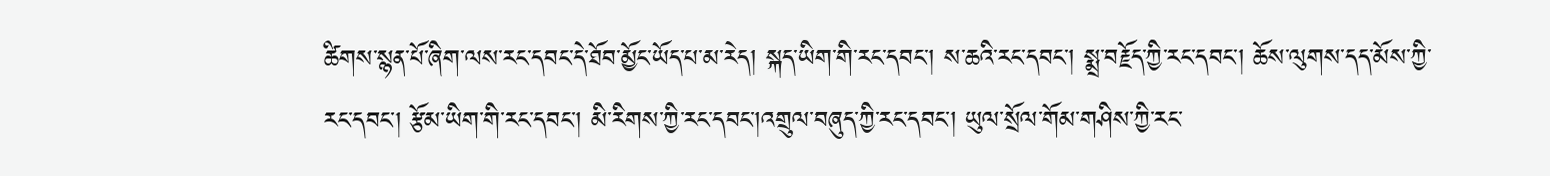ཚིགས་སྙན་པོ་ཞིག་ལས་རང་དབང་དེ་ཐོབ་མྱོང་ཡོད་པ་མ་རེད། སྐད་ཡིག་གི་རང་དབང་། ས་ཆའི་རང་དབང་། སྨྲ་བརྗོད་ཀྱི་རང་དབང་། ཆོས་ལུགས་དད་མོས་ཀྱི་རང་དབང་། རྩོམ་ཡིག་གི་རང་དབང་། མི་རིགས་ཀྱི་རང་དབང་།འགྲུལ་བཞུད་ཀྱི་རང་དབང་། ཡུལ་སྲོལ་གོམ་གཤིས་ཀྱི་རང་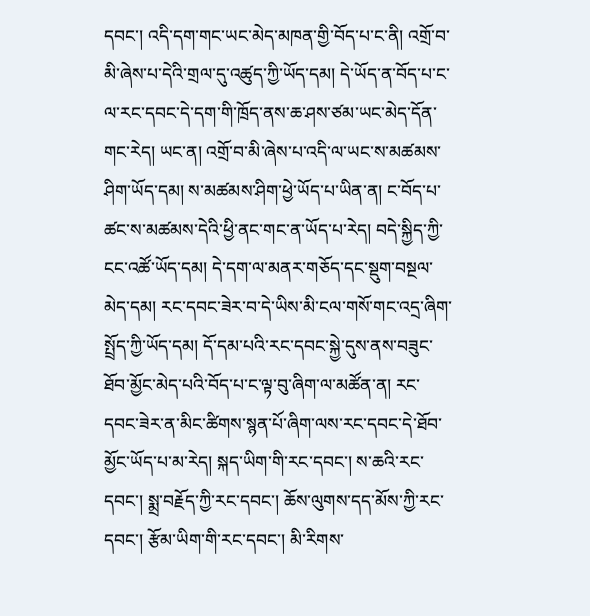དབང་། འདི་དག་གང་ཡང་མེད་མཁན་གྱི་བོད་པ་ང་ནི། འགྲོ་བ་མི་ཞེས་པ་དེའི་གྲལ་དུ་འཚུད་ཀྱི་ཡོད་དམ། དེ་ཡོད་ན་བོད་པ་ང་ལ་རང་དབང་དེ་དག་གི་ཁྲོད་ནས་ཆ་ཤས་ཙམ་ཡང་མེད་དོན་གང་རེད། ཡང་ན། འགྲོ་བ་མི་ཞེས་པ་འདི་ལ་ཡང་ས་མཚམས་ཤིག་ཡོད་དམ། ས་མཚམས་ཤིག་ཕྱེ་ཡོད་པ་ཡིན་ན། ང་བོད་པ་ཚང་ས་མཚམས་དེའི་ཕྱི་ནང་གང་ན་ཡོད་པ་རེད། བདེ་སྐྱིད་ཀྱི་ངང་འཚོ་ཡོད་དམ། དེ་དག་ལ་མནར་གཅོད་དང་སྡུག་བསྔལ་མེད་དམ། རང་དབང་ཟེར་བ་དེ་ཡིས་མི་ངལ་གསོ་གང་འདྲ་ཞིག་སྤྲོད་ཀྱི་ཡོད་དམ། དོ་དམ་པའི་རང་དབང་སྐྱེ་དུས་ནས་བཟུང་ཐོབ་མྱོང་མེད་པའི་བོད་པ་ང་ལྟ་བུ་ཞིག་ལ་མཚོན་ན། རང་དབང་ཟེར་ན་མིང་ཚིགས་སྙན་པོ་ཞིག་ལས་རང་དབང་དེ་ཐོབ་མྱོང་ཡོད་པ་མ་རེད། སྐད་ཡིག་གི་རང་དབང་། ས་ཆའི་རང་དབང་། སྨྲ་བརྗོད་ཀྱི་རང་དབང་། ཆོས་ལུགས་དད་མོས་ཀྱི་རང་དབང་། རྩོམ་ཡིག་གི་རང་དབང་། མི་རིགས་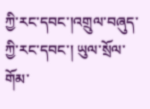ཀྱི་རང་དབང་།འགྲུལ་བཞུད་ཀྱི་རང་དབང་། ཡུལ་སྲོལ་གོམ་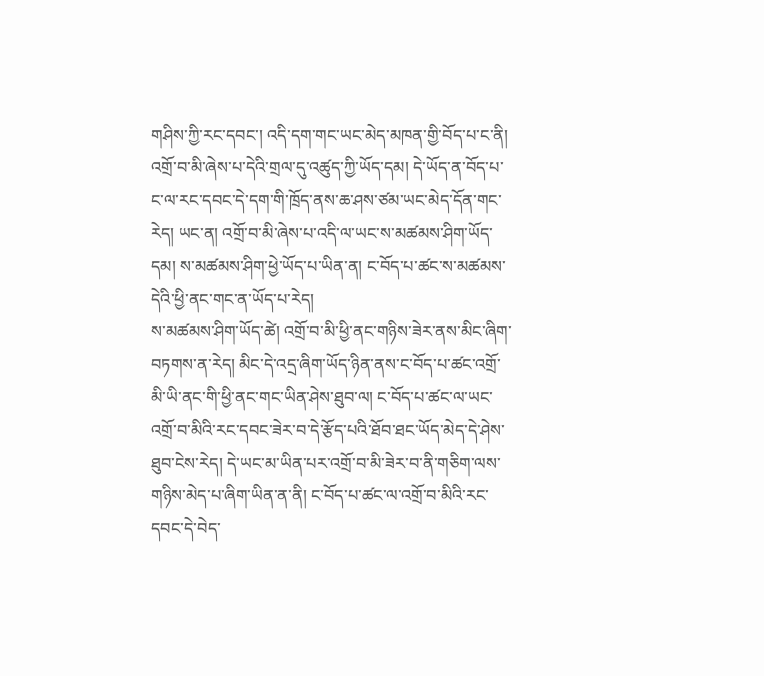གཤིས་ཀྱི་རང་དབང་། འདི་དག་གང་ཡང་མེད་མཁན་གྱི་བོད་པ་ང་ནི། འགྲོ་བ་མི་ཞེས་པ་དེའི་གྲལ་དུ་འཚུད་ཀྱི་ཡོད་དམ། དེ་ཡོད་ན་བོད་པ་ང་ལ་རང་དབང་དེ་དག་གི་ཁྲོད་ནས་ཆ་ཤས་ཙམ་ཡང་མེད་དོན་གང་རེད། ཡང་ན། འགྲོ་བ་མི་ཞེས་པ་འདི་ལ་ཡང་ས་མཚམས་ཤིག་ཡོད་དམ། ས་མཚམས་ཤིག་ཕྱེ་ཡོད་པ་ཡིན་ན། ང་བོད་པ་ཚང་ས་མཚམས་དེའི་ཕྱི་ནང་གང་ན་ཡོད་པ་རེད།
ས་མཚམས་ཤིག་ཡོད་ཚེ། འགྲོ་བ་མི་ཕྱི་ནང་གཉིས་ཟེར་ནས་མིང་ཞིག་བཏགས་ན་རེད། མིང་དེ་འདྲ་ཞིག་ཡོད་ཉིན་ནས་ང་བོད་པ་ཚང་འགྲོ་མི་ཡི་ནང་གི་ཕྱི་ནང་གང་ཡིན་ཤེས་ཐུབ་ལ། ང་བོད་པ་ཚང་ལ་ཡང་འགྲོ་བ་མིའི་རང་དབང་ཟེར་བ་དེ་རྩོད་པའི་ཐོབ་ཐང་ཡོད་མེད་དེ་ཤེས་ཐུབ་ངེས་རེད། དེ་ཡང་མ་ཡིན་པར་འགྲོ་བ་མི་ཟེར་བ་ནི་གཅིག་ལས་གཉིས་མེད་པ་ཞིག་ཡིན་ན་ནི། ང་བོད་པ་ཚང་ལ་འགྲོ་བ་མིའི་རང་དབང་དེ་བེད་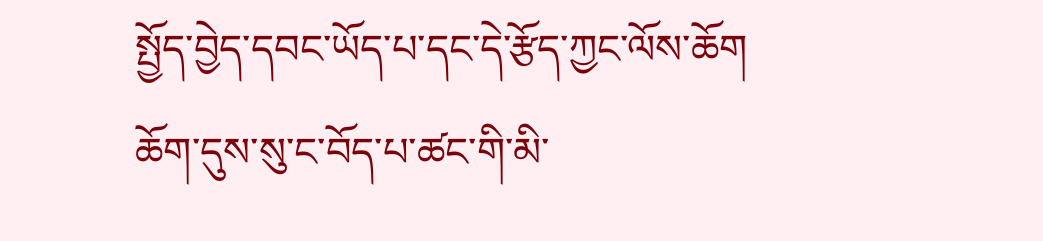སྤྱོད་བྱེད་དབང་ཡོད་པ་དང་དེ་རྩོད་ཀྱང་ལོས་ཆོག ཆོག་དུས་སུ་ང་བོད་པ་ཚང་གི་མི་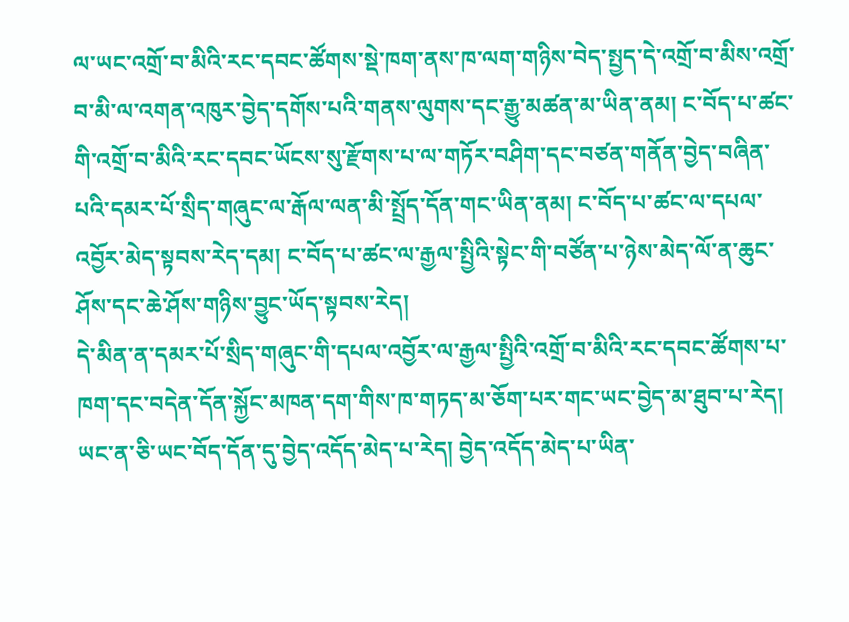ལ་ཡང་འགྲོ་བ་མིའི་རང་དབང་ཚོགས་སྡེ་ཁག་ནས་ཁ་ལག་གཉིས་བེད་སྤྱད་དེ་འགྲོ་བ་མིས་འགྲོ་བ་མི་ལ་འགན་འཁུར་བྱེད་དགོས་པའི་གནས་ལུགས་དང་རྒྱུ་མཚན་མ་ཡིན་ནམ། ང་བོད་པ་ཚང་གི་འགྲོ་བ་མིའི་རང་དབང་ཡོངས་སུ་རྫོགས་པ་ལ་གཏོར་བཤིག་དང་བཙན་གནོན་བྱེད་བཞིན་པའི་དམར་པོ་སྲིད་གཞུང་ལ་རྒོལ་ལན་མི་སྤྲོད་དོན་གང་ཡིན་ནམ། ང་བོད་པ་ཚང་ལ་དཔལ་འབྱོར་མེད་སྟབས་རེད་དམ། ང་བོད་པ་ཚང་ལ་རྒྱལ་སྤྱིའི་སྟེང་གི་བཙོན་པ་ཉེས་མེད་ལོ་ན་ཆུང་ཤོས་དང་ཆེ་ཤོས་གཉིས་བྱུང་ཡོད་སྟབས་རེད།
དེ་མིན་ན་དམར་པོ་སྲིད་གཞུང་གི་དཔལ་འབྱོར་ལ་རྒྱལ་སྤྱིའི་འགྲོ་བ་མིའི་རང་དབང་ཚོགས་པ་ཁག་དང་བདེན་དོན་སྐྱོང་མཁན་དག་གིས་ཁ་གཏད་མ་ཅོག་པར་གང་ཡང་བྱེད་མ་ཐུབ་པ་རེད། ཡང་ན་ཅི་ཡང་བོད་དོན་དུ་བྱེད་འདོད་མེད་པ་རེད། བྱེད་འདོད་མེད་པ་ཡིན་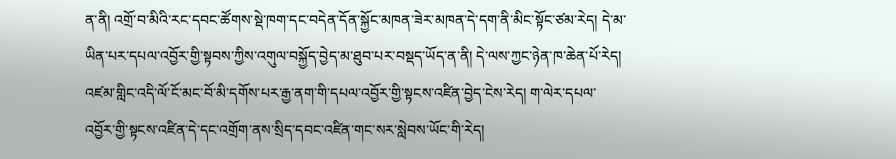ན་ནི། འགྲོ་བ་མིའི་རང་དབང་ཚོགས་སྡེ་ཁག་དང་བདེན་དོན་སྐྱོང་མཁན་ཟེར་མཁན་དེ་དག་ནི་མིང་སྟོང་ཙམ་རེད། དེ་མ་ཡིན་པར་དཔལ་འབྱོར་གྱི་སྟབས་ཀྱིས་འགུལ་བསྐྱོད་བྱེད་མ་ཐུབ་པར་བསྡད་ཡོད་ན་ནི། དེ་ལས་ཀྱང་ཉེན་ཁ་ཆེན་པོ་རེད། འཛམ་གླིང་འདི་ལོ་ངོ་མང་བོ་མི་དགོས་པར་རྒྱ་ནག་གི་དཔལ་འབྱོར་གྱི་སྟངས་འཛིན་བྱེད་ངེས་རེད། ག་ལེར་དཔལ་འབྱོར་གྱི་སྟངས་འཛིན་དེ་དང་འགྲོག་ནས་སྲིད་དབང་འཛིན་གང་སར་སླེབས་ཡོང་གི་རེད།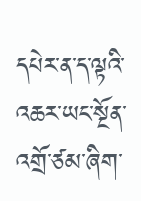དཔེར་ན་ད་ལྟའི་འཆར་ཡང་སྔོན་འགྲོ་ཙམ་ཞིག་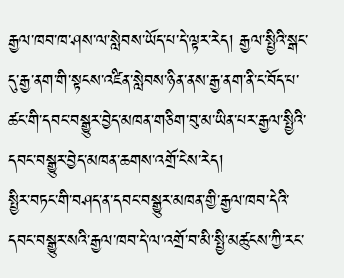རྒྱལ་ཁབ་ཁ་ཤས་ལ་སླེབས་ཡོད་པ་དེ་ལྟར་རེད། རྒྱལ་སྤྱིའི་སྒང་དུ་རྒྱ་ནག་གི་སྟངས་འཛིན་སླེབས་ཉིན་ནས་རྒྱ་ནག་ནི་ང་བོད་པ་ཚང་གི་དབང་བསྒྱུར་བྱེད་མཁན་གཅིག་བུ་མ་ཡིན་པར་རྒྱལ་སྤྱིའི་དབང་བསྒྱུར་བྱེད་མཁན་ཆགས་འགྲོ་ངེས་རེད།
སྤྱིར་བཏང་གི་བཤད་ན་དབང་བསྒྱུར་མཁན་གྱི་རྒྱལ་ཁབ་དེའི་དབང་བསྒྱུར་སའི་རྒྱལ་ཁབ་དེ་ལ་འགྲོ་བ་མི་སྤྱི་མཚུངས་ཀྱི་རང་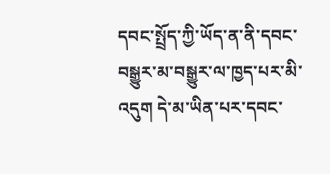དབང་སྤྲོད་ཀྱི་ཡོད་ན་ནི་དབང་བསྒྱུར་མ་བསྒྱུར་ལ་ཁྱད་པར་མི་འདུག དེ་མ་ཡིན་པར་དབང་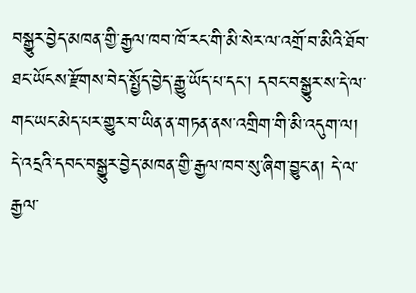བསྒྱུར་བྱེད་མཁན་གྱི་རྒྱལ་ཁབ་ཁོ་རང་གི་མི་སེར་ལ་འགྲོ་བ་མིའི་ཐོབ་ཐང་ཡོངས་རྫོགས་བེད་སྤྱོད་བྱེད་རྒྱུ་ཡོད་པ་དང་། དབང་བསྒྱུར་ས་དེ་ལ་གང་ཡང་མེད་པར་གྱུར་བ་ཡིན་ན་གཏན་ནས་འགྲིག་གི་མི་འདུག་ལ། དེ་འདྲའི་དབང་བསྒྱུར་བྱེད་མཁན་གྱི་རྒྱལ་ཁབ་སུ་ཞིག་བྱུང་ན། དེ་ལ་རྒྱལ་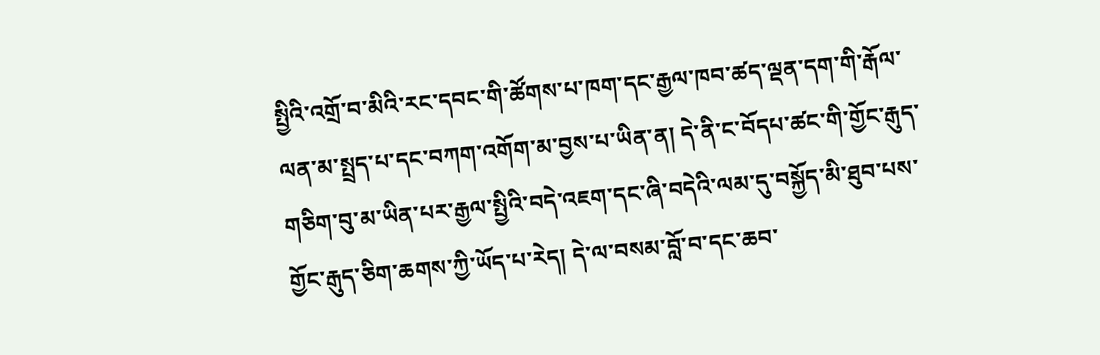སྤྱིའི་འགྲོ་བ་མིའི་རང་དབང་གི་ཚོགས་པ་ཁག་དང་རྒྱལ་ཁབ་ཚད་ལྡན་དག་གི་རྒོལ་ལན་མ་སྤྲད་པ་དང་བཀག་འགོག་མ་བྱས་པ་ཡིན་ན། དེ་ནི་ང་བོདཔ་ཚང་གི་གྱོང་རྒུད་གཅིག་བུ་མ་ཡིན་པར་རྒྱལ་སྤྱིའི་བདེ་འཇག་དང་ཞི་བདེའི་ལམ་དུ་བསྐྱོད་མི་ཐུབ་པས་གྱོང་རྒུད་ཅིག་ཆགས་ཀྱི་ཡོད་པ་རེད། དེ་ལ་བསམ་བློ་བ་དང་ཆབ་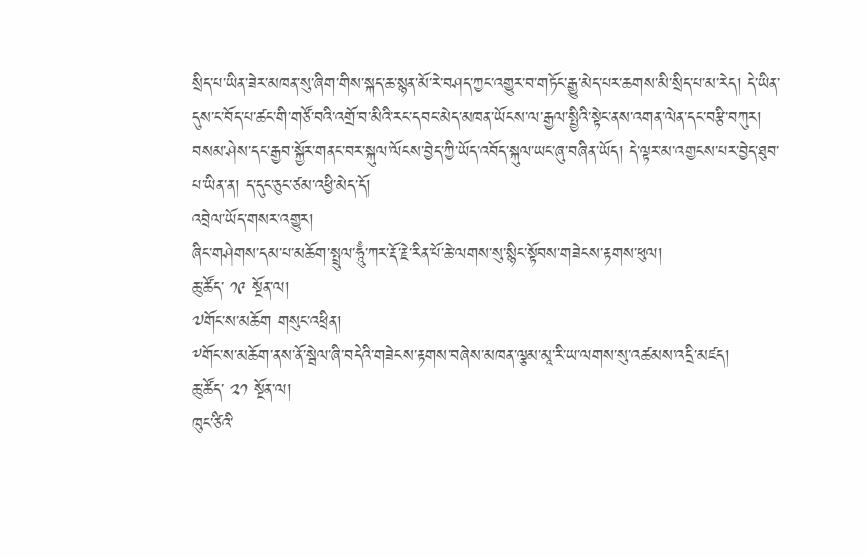སྲིད་པ་ཡིན་ཟེར་མཁན་སུ་ཞིག་གིས་སྐད་ཆ་སྙན་མོ་རེ་བཤད་ཀྱང་འགྱུར་བ་གཏོང་རྒྱུ་མེད་པར་ཆགས་མི་སྲིད་པ་མ་རེད། དེ་ཡིན་དུས་ང་བོད་པ་ཚང་གི་གཙོ་བའི་འགྲོ་བ་མིའི་རང་དབང་མེད་མཁན་ཡོངས་ལ་རྒྱལ་སྤྱིའི་སྟེང་ནས་འགན་ལེན་དང་བརྩི་བཀུར། བསམ་ཤེས་དང་རྒྱབ་སྐྱོར་གནང་བར་སྐུལ་ལོངས་བྱེད་ཀྱི་ཡོད་འབོད་སྐུལ་ཡང་ཞུ་བཞིན་ཡོད། དེ་ལྟར་མ་འགྱངས་པར་བྱེད་ཐུབ་པ་ཡིན་ན། ད་དུང་ཅུང་ཙམ་འཕྱི་མེད་དོ།
འབྲེལ་ཡོད་གསར་འགྱུར།
ཞིང་གཤེགས་དམ་པ་མཆོག་སྤྲུལ་ཧཱུྃ་ཀར་རྡོ་རྗེ་རིན་པོ་ཆེ་ལགས་སུ་སྙིང་སྟོབས་གཟེངས་རྟགས་ཕུལ།
ཆུ་ཚོད་ ༡༩ སྔོན་ལ།
༧གོང་ས་མཆོག གསུང་འཕྲིན།
༸གོང་ས་མཆོག་ནས་ནོ་སྦེལ་ཞི་བདེའི་གཟེངས་རྟགས་བཞེས་མཁན་ལྕམ་མཱ་རི་ཡ་ལགས་སུ་འཚམས་འདྲི་མཛད།
ཆུ་ཚོད་ ༢༡ སྔོན་ལ།
ཁུང་ཙིའི་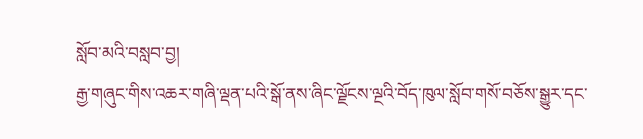སློབ་མའི་བསླབ་བྱ།
རྒྱ་གཞུང་གིས་འཆར་གཞི་ལྡན་པའི་སྒོ་ནས་ཞིང་ལྗོངས་ལྔའི་བོད་ཁུལ་སློབ་གསོ་བཅོས་སྒྱུར་དང་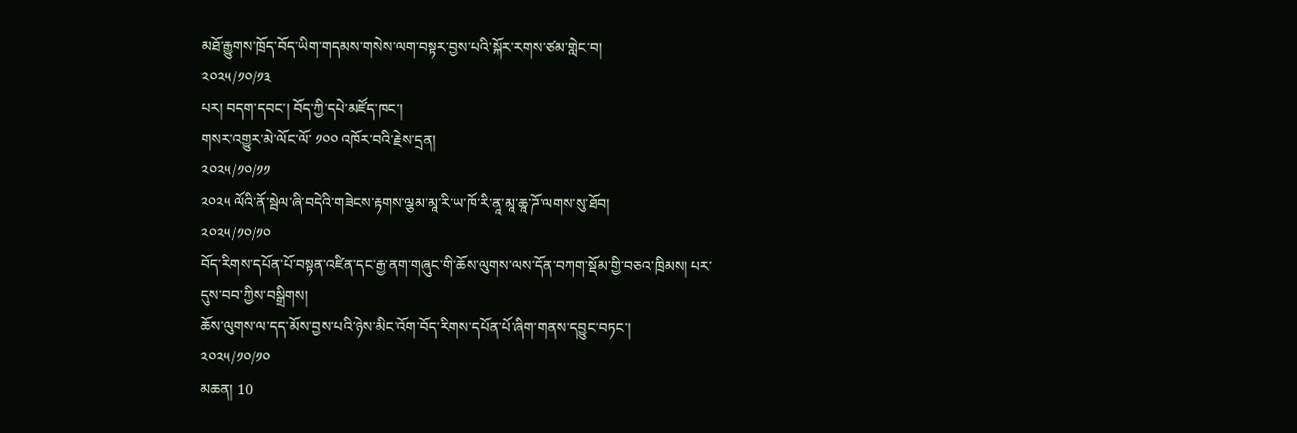མཐོ་རྒྱུགས་ཁྲོད་བོད་ཡིག་གདམས་གསེས་ལག་བསྟར་བྱས་པའི་སྐོར་རགས་ཙམ་གླེང་བ།
༢༠༢༥/༡༠/༡༣
པར། བདག་དབང་། བོད་ཀྱི་དཔེ་མཛོད་ཁང་།
གསར་འགྱུར་མེ་ལོང་ལོ་ ༡༠༠ འཁོར་བའི་རྗེས་དྲན།
༢༠༢༥/༡༠/༡༡
༢༠༢༥ ལོའི་ནོ་སྦེལ་ཞི་བདེའི་གཟེངས་རྟགས་ལྕམ་མཱ་རི་ཡ་ཁོ་རི་ནཱ་མཱ་ཆཱ་ཌོ་ལགས་སུ་ཐོབ།
༢༠༢༥/༡༠/༡༠
བོད་རིགས་དཔོན་པོ་བསྟན་འཛིན་དང་རྒྱ་ནག་གཞུང་གི་ཆོས་ལུགས་ལས་དོན་བཀག་སྡོམ་གྱི་བཅའ་ཁྲིམས། པར་དུས་བབ་ཀྱིས་བསྒྲིགས།
ཆོས་ལུགས་ལ་དད་མོས་བྱས་པའི་ཉེས་མིང་འོག་བོད་རིགས་དཔོན་པོ་ཞིག་གནས་དབྱུང་བཏང་།
༢༠༢༥/༡༠/༡༠
མཆན། 10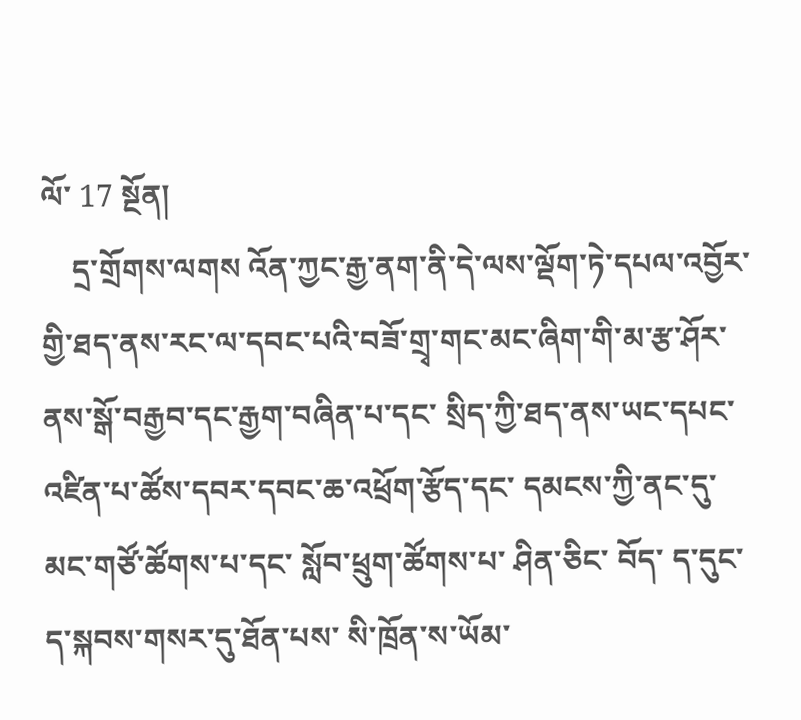ལོ་ 17 སྔོན།
    དྲ་གྲོགས་ལགས འོན་ཀྱང་རྒྱ་ནག་ནི་དེ་ལས་ལྡོག་ཏེ་དཔལ་འབྱོར་གྱི་ཐད་ནས་རང་ལ་དབང་པའི་བཟོ་གྲྭ་གང་མང་ཞིག་གི་མ་རྩ་ཤོར་ནས་སྒོ་བརྒྱབ་དང་རྒྱག་བཞིན་པ་དང་ སྲིད་ཀྱི་ཐད་ནས་ཡང་དཔང་འཛིན་པ་ཚོས་དབར་དབང་ཆ་འཕྲོག་རྩོད་དང་ དམངས་ཀྱི་ནང་དུ་ མང་གཙོ་ཚོགས་པ་དང་ སློབ་ཕྲུག་ཚོགས་པ་ ཤིན་ཅིང་ བོད་ ད་དུང་ད་སྐབས་གསར་དུ་ཐོན་པས་ སི་ཁྲོན་ས་ཡོམ་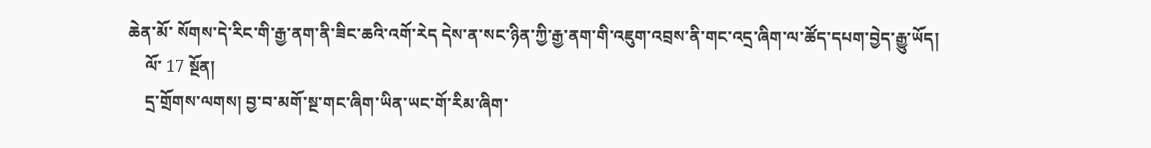ཆེན་མོ་ སོགས་དེ་རིང་གི་རྒྱ་ནག་ནི་ཟིང་ཆའི་འགོ་རེད དེས་ན་སང་ཉིན་ཀྱི་རྒྱ་ནག་གི་འཇུག་འབྲས་ནི་གང་འདྲ་ཞིག་ལ་ཚོད་དཔག་བྱེད་རྒྱུ་ཡོད།
    ལོ་ 17 སྔོན།
    དྲ་གྲོགས་ལགས། བྱ་བ་མགོ་སྔ་གང་ཞིག་ཡིན་ཡང་གོ་རིམ་ཞིག་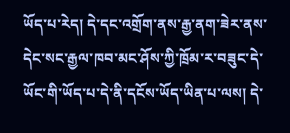ཡོད་པ་རེད། དེ་དང་འགྲོག་ནས་རྒྱ་ནག་ཟེར་ནས་དེང་སང་རྒྱལ་ཁབ་མང་ཤོས་ཀྱི་ཁྲོམ་ར་བཟུང་དེ་ཡོང་གི་ཡོད་པ་དེ་ནི་དངོས་ཡོད་ཡིན་པ་ལས། དེ་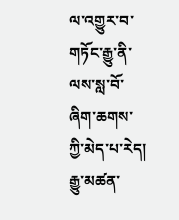ལ་འགྱུར་བ་གཏོང་རྒྱུ་ནི་ལས་སླ་བོ་ཞིག་ཆགས་ཀྱི་མེད་པ་རེད། རྒྱུ་མཚན་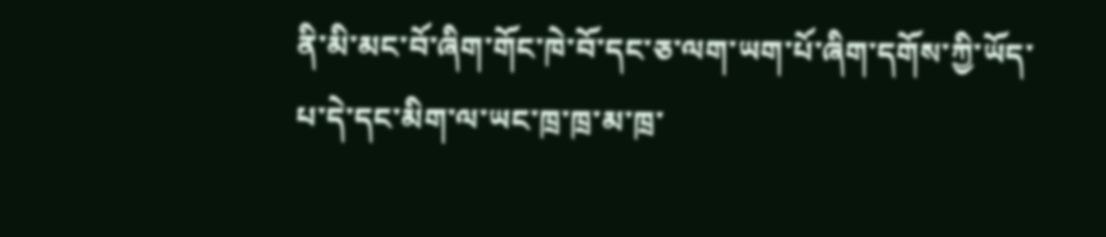ནི་མི་མང་བོ་ཞིག་གོང་ཁེ་བོ་དང་ཅ་ལག་ཡག་པོ་ཞིག་དགོས་ཀྱི་ཡོད་པ་དེ་དང་མིག་ལ་ཡང་ཁྲ་ཁྲ་མ་ཁྲ་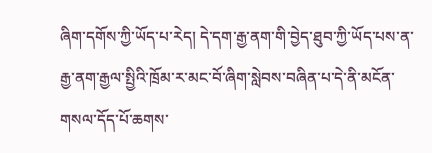ཞིག་དགོས་ཀྱི་ཡོད་པ་རེད། དེ་དག་རྒྱ་ནག་གི་བྱེད་ཐུབ་ཀྱི་ཡོད་པས་ན་རྒྱ་ནག་རྒྱལ་སྤྱིའི་ཁྲོམ་ར་མང་བོ་ཞིག་སླེབས་བཞིན་པ་དེ་ནི་མངོན་གསལ་དོད་པོ་ཆགས་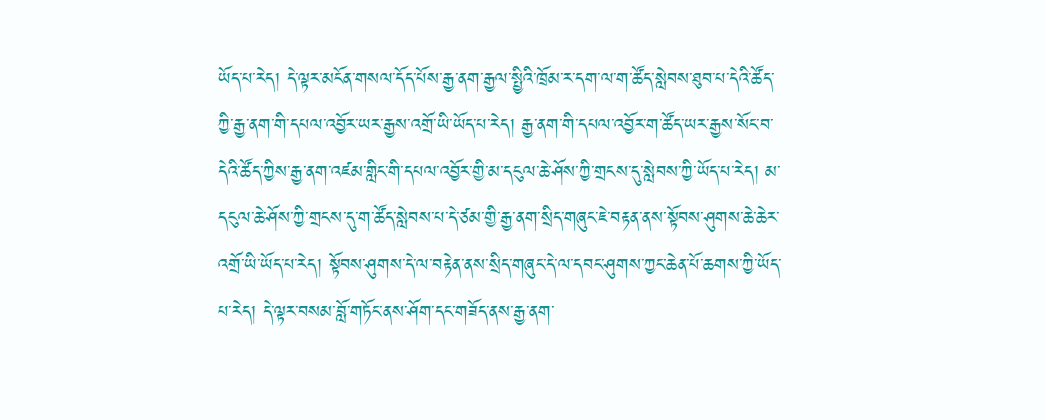ཡོད་པ་རེད། དེ་ལྟར་མངོན་གསལ་དོད་པོས་རྒྱ་ནག་རྒྱལ་སྤྱིའི་ཁྲོམ་ར་དག་ལ་ག་ཚོད་སླེབས་ཐུབ་པ་དེའི་ཚོད་ཀྱི་རྒྱ་ནག་གི་དཔལ་འབྱོར་ཡར་རྒྱས་འགྲོ་ཡི་ཡོད་པ་རེད། རྒྱ་ནག་གི་དཔལ་འབྱོར་ག་ཚོད་ཡར་རྒྱས་སོང་བ་དེའི་ཚོད་ཀྱིས་རྒྱ་ནག་འཛམ་གླིང་གི་དཔལ་འབྱོར་གྱི་མ་དངུལ་ཆེ་ཤོས་ཀྱི་གྲངས་དུ་སླེབས་ཀྱི་ཡོད་པ་རེད། མ་དངུལ་ཆེ་ཤོས་ཀྱི་གྲངས་དུ་ག་ཚོད་སླེབས་པ་དེ་ཙམ་གྱི་རྒྱ་ནག་སྲིད་གཞུང་ཇེ་བརྟན་ནས་སྟོབས་ཤུགས་ཆེ་ཆེར་འགྲོ་ཡི་ཡོད་པ་རེད། སྟོབས་ཤུགས་དེ་ལ་བརྟེན་ནས་སྲིད་གཞུང་དེ་ལ་དབང་ཤུགས་ཀྱང་ཆེན་པོ་ཆགས་ཀྱི་ཡོད་པ་རེད། དེ་ལྟར་བསམ་བློ་གཏོང་ནས་ཤོག་དང་གཟོད་ནས་རྒྱ་ནག་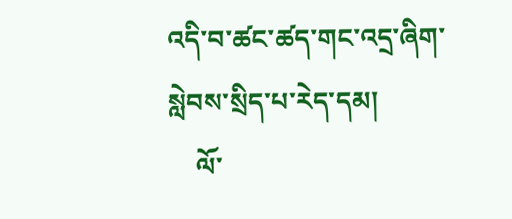འདི་བ་ཚང་ཚད་གང་འདྲ་ཞིག་སླེབས་སྲིད་པ་རེད་དམ།
    ལོ་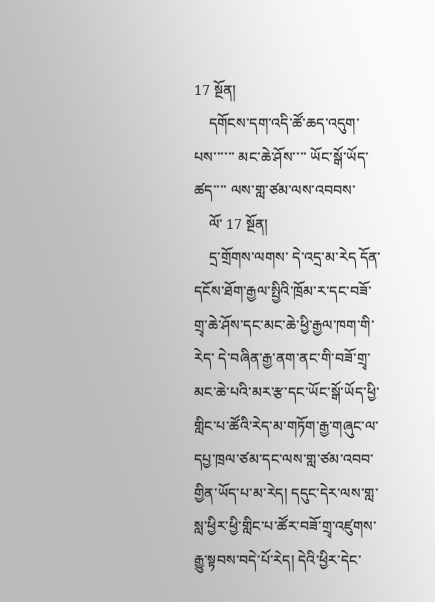17 སྔོན།
    དགོངས་དག་འདི་ཚོ་ཆད་འདུག་པས་་་་་་ མང་ཆེ་ཤོས་་་་ ཡོང་སྒོ་ཡོད་ཚད་་་་ ལས་གླ་ཙམ་ལས་འབབས་
    ལོ་ 17 སྔོན།
    དྲ་གྲོགས་ལགས་ དེ་འདྲ་མ་རེད དོན་དངོས་ཐོག་རྒྱལ་སྤྱིའི་ཁྲོམ་ར་དང་བཟོ་གྲྭ་ཆེ་ཤོས་དང་མང་ཆེ་ཕྱི་རྒྱལ་ཁག་གི་རེད་ དེ་བཞིན་རྒྱ་ནག་ནང་གི་བཟོ་གྲྭ་མང་ཆེ་པའི་མར་རྩ་དང་ཡོང་སྒོ་ཡོད་ཕྱི་གླིང་པ་ཚོའི་རེད་མ་གཏོག་རྒྱ་གཞུང་ལ་དཔྱ་ཁྲལ་ཙམ་དང་ལས་གླ་ཙམ་འབབ་གྱིན་ཡོད་པ་མ་རེད། དདུང་དེར་ལས་གླ་སླ་ཕྱིར་ཕྱི་གླིང་པ་ཚོར་བཟོ་གྲྭ་འཛུགས་རྒྱུ་སྟབས་བདེ་པོ་རེད། དེའི་ཕྱིར་དེང་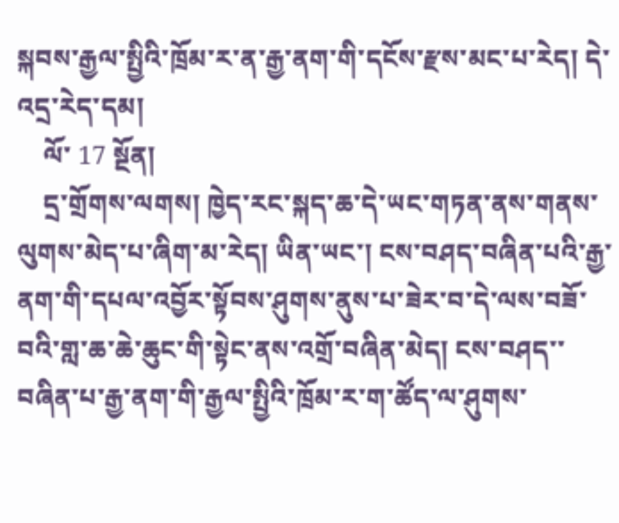སྐབས་རྒྱལ་སྤྱིའི་ཁྲོམ་ར་ན་རྒྱ་ནག་གི་དངོས་རྫས་མང་པ་རེད། དེ་འདྲ་རེད་དམ།
    ལོ་ 17 སྔོན།
    དྲ་གྲོགས་ལགས། ཁྱེད་རང་སྐད་ཆ་དེ་ཡང་གཏན་ནས་གནས་ལུགས་མེད་པ་ཞིག་མ་རེད། ཡིན་ཡང་། ངས་བཤད་བཞིན་པའི་རྒྱ་ནག་གི་དཔལ་འབྱོར་སྟོབས་ཤུགས་ནུས་པ་ཟེར་བ་དེ་ལས་བཟོ་བའི་གླ་ཆ་ཆེ་ཆུང་གི་སྟེང་ནས་འགྲོ་བཞིན་མེད། ངས་བཤད་་བཞིན་པ་རྒྱ་ནག་གི་རྒྱལ་སྤྱིའི་ཁྲོམ་ར་ག་ཚོད་ལ་ཤུགས་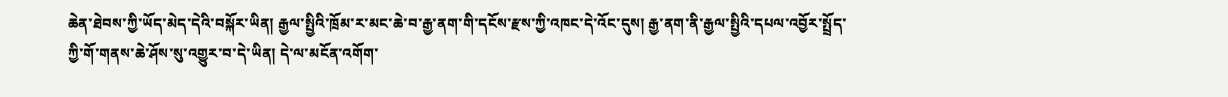ཆེན་ཐེབས་ཀྱི་ཡོད་མེད་དེའི་བསྐོར་ཡིན། རྒྱལ་སྤྱིའི་ཁྲོམ་ར་མང་ཆེ་བ་རྒྱ་ནག་གི་དངོས་རྫས་ཀྱི་འཁང་དེ་འོང་དུས། རྒྱ་ནག་ནི་རྒྱལ་སྤྱིའི་དཔལ་འབྱོར་སྤྲོད་ཀྱི་གོ་གནས་ཆེ་ཤོས་སུ་འགྱུར་བ་དེ་ཡིན། དེ་ལ་མངོན་འགོག་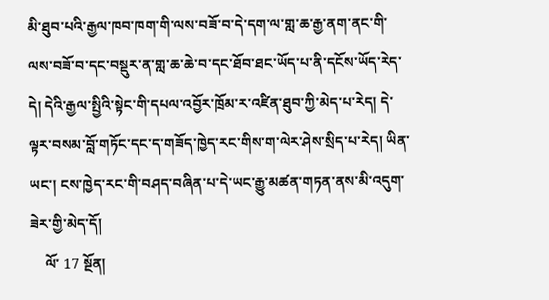མི་ཐུབ་པའི་རྒྱལ་ཁབ་ཁག་གི་ལས་བཟོ་བ་དེ་དག་ལ་གླ་ཆ་རྒྱ་ནག་ནང་གི་ལས་བཟོ་བ་དང་བསྡུར་ན་གླ་ཆ་ཆེ་བ་དང་ཐོབ་ཐང་ཡོད་པ་ནི་དངོས་ཡོད་རེད་དེ། དེའི་རྒྱལ་སྤྱིའི་སྟེང་གི་དཔལ་འབྱོར་ཁྲོམ་ར་འཛིན་ཐུབ་ཀྱི་མེད་པ་རེད། དེ་ལྟར་བསམ་བློ་གཏོང་དང་ད་གཟོད་ཁྱེད་རང་གིས་ག་ལེར་ཤེས་སྲིད་པ་རེད། ཡིན་ཡང་། ངས་ཁྱེད་རང་གི་བཤད་བཞིན་པ་དེ་ཡང་རྒྱུ་མཚན་གཏན་ནས་མི་འདུག་ཟེར་གྱི་མེད་དོ།
    ལོ་ 17 སྔོན།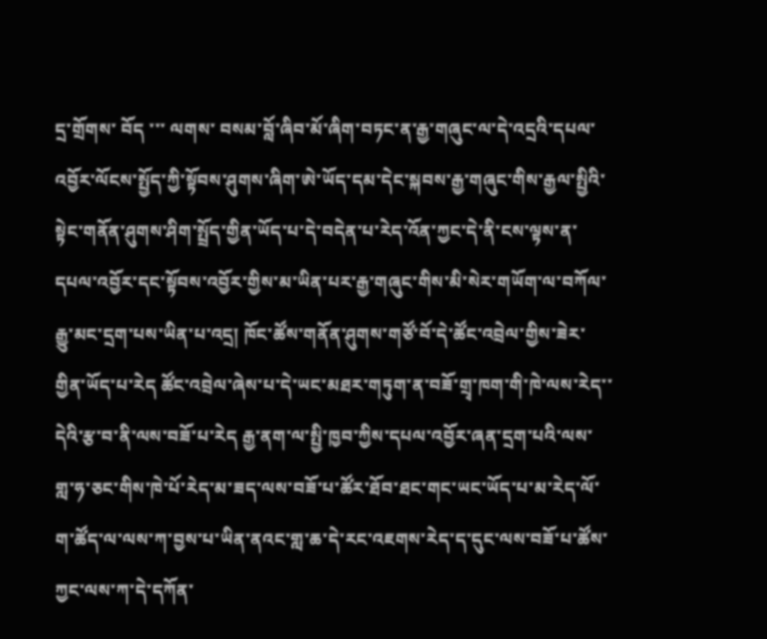དྲ་གྲོགས་ བོད ་་་ ལགས་ བསམ་བློ་ཞིབ་མོ་ཞིག་བཏང་ན་རྒྱ་གཞུང་ལ་དེ་འདྲའི་དཔལ་འབྱོར་ལོངས་སྤྱོད་ཀྱི་སྟོབས་ཤུགས་ཞིག་ཨེ་ཡོད་དམ་དེང་སྐབས་རྒྱ་གཞུང་གིས་རྒྱལ་སྤྱིའི་སྟེང་གནོན་ཤུགས་ཤིག་སྤྲོད་གྱིན་ཡོད་པ་དེ་བདེན་པ་རེད་འོན་ཀྱང་དེ་ནི་ངས་ལྟས་ན་དཔལ་འབྱོར་དང་སྟོབས་འབྱོར་གྱིས་མ་ཡིན་པར་རྒྱ་གཞུང་གིས་མི་སེར་གཡོག་ལ་བཀོལ་རྒྱུ་མང་དྲག་པས་ཡིན་པ་འདྲ། ཁོང་ཚོས་གནོན་ཤུགས་གཙོ་བོ་དེ་ཚོང་འབྲེལ་གྱིས་ཟེར་གྱིན་ཡོད་པ་རེད ཚོང་འབྲེལ་ཞེས་པ་དེ་ཡང་མཐར་གཏུག་ན་བཟོ་གྲྭ་ཁག་གི་ཁེ་ལས་རེད་་ དེའི་རྩ་བ་ནི་ལས་བཟོ་པ་རེད རྒྱ་ནག་ལ་སྤྱི་ཁྱབ་ཀྱིས་དཔལ་འབྱོར་ཞན་དྲག་པའི་ལས་གླ་ཧ་ཅང་གིས་ཁེ་པོ་རེད་མ་ཟད་ལས་བཟོ་པ་ཚོར་ཐོབ་ཐང་གང་ཡང་ཡོད་པ་མ་རེད་ལོ་ག་ཚོད་ལ་ལས་ཀ་བྱས་པ་ཡིན་ནའང་གླ་ཆ་དེ་རང་འཇགས་རེད་ད་དུང་ལས་བཟོ་པ་ཚོས་ཀྱང་ལས་ཀ་དེ་དཀོན་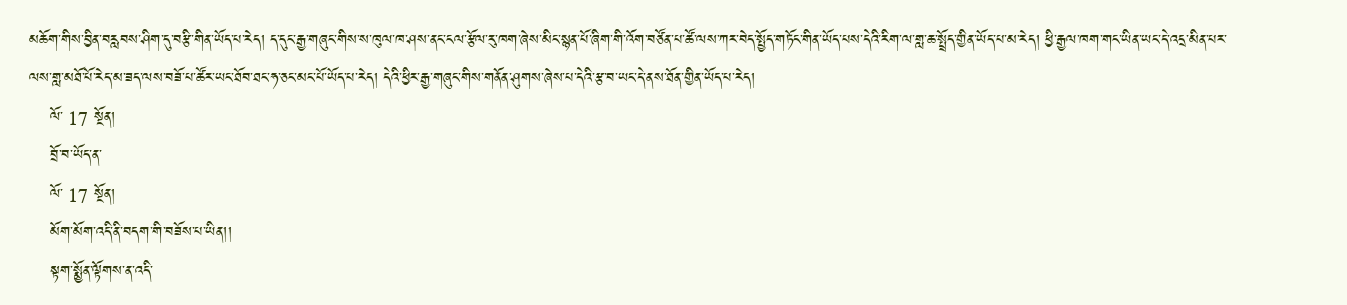མཆོག་གིས་བྱིན་བརླབས་ཤིག་དུ་བརྩི་གིན་ཡོད་པ་རེད། ད་དུང་རྒྱ་གཞུང་གིས་ས་ཁུལ་ཁ་ཤས་ནང་ངལ་རྩོལ་རུ་ཁག་ཞེས་མིང་སྙན་པོ་ཞིག་གི་འོག་བཙོན་པ་ཚོ་ལས་ཀར་བེད་སྤྱོད་གཏོང་གིན་ཡོད་པས་དེའི་རིག་ལ་གླ་ཆ་སྤྲོད་གྱིན་ཡོད་པ་མ་རེད། ཕྱི་རྒྱལ་ཁག་གང་ཡིན་ཡང་དེ་འདྲ་མིན་པར་ལས་གླ་མཐོ་པོ་རེད་མ་ཟད་ལས་བཟོ་པ་ཚོར་ཡང་ཐོབ་ཐང་ཧ་ཅང་མང་པོ་ཡོད་པ་རེད། དེའི་ཕྱིར་རྒྱ་གཞུང་གིས་གནོན་ཤུགས་ཞེས་པ་དེའི་རྩ་བ་ཡང་དེ་ནས་ཐོན་གྱིན་ཡོད་པ་རེད།
    ལོ་ 17 སྔོན།
    བྲོ་བ་ཡོད་ན་
    ལོ་ 17 སྔོན།
    མོག་མོག་འདི་ནི་བདག་གི་བཟོས་པ་ཡིན།།
    སྟག་སྨྱོན་ལྟོགས་ན་འདི་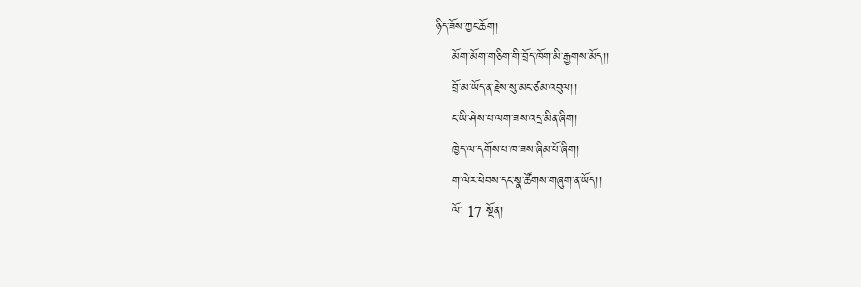ཉིད་ཟོས་ཀྱང་ཆོག།
    མོག་མོག་གཅིག་གི་བྲོད་ཁོག་མི་རྒྱགས་མོད།།
    བྲོ་མ་ཡོད་ན་རྗེས་སུ་མང་ཙམ་འབུལ།།
    ང་ཡི་ཤེས་པ་ལག་ཟས་འདྲ་མིན་ཞིག།
    ཁྱེད་ལ་དགོས་པ་ཁ་ཟས་ཞིམ་པོ་ཞིག།
    ག་ལེར་ཕེབས་དང་སྣ་ཚོགས་གཞུག་ན་ཡོད།།
    ལོ་ 17 སྔོན།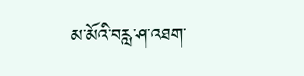མ་མོའི་བརླ་ཤ་འཐག་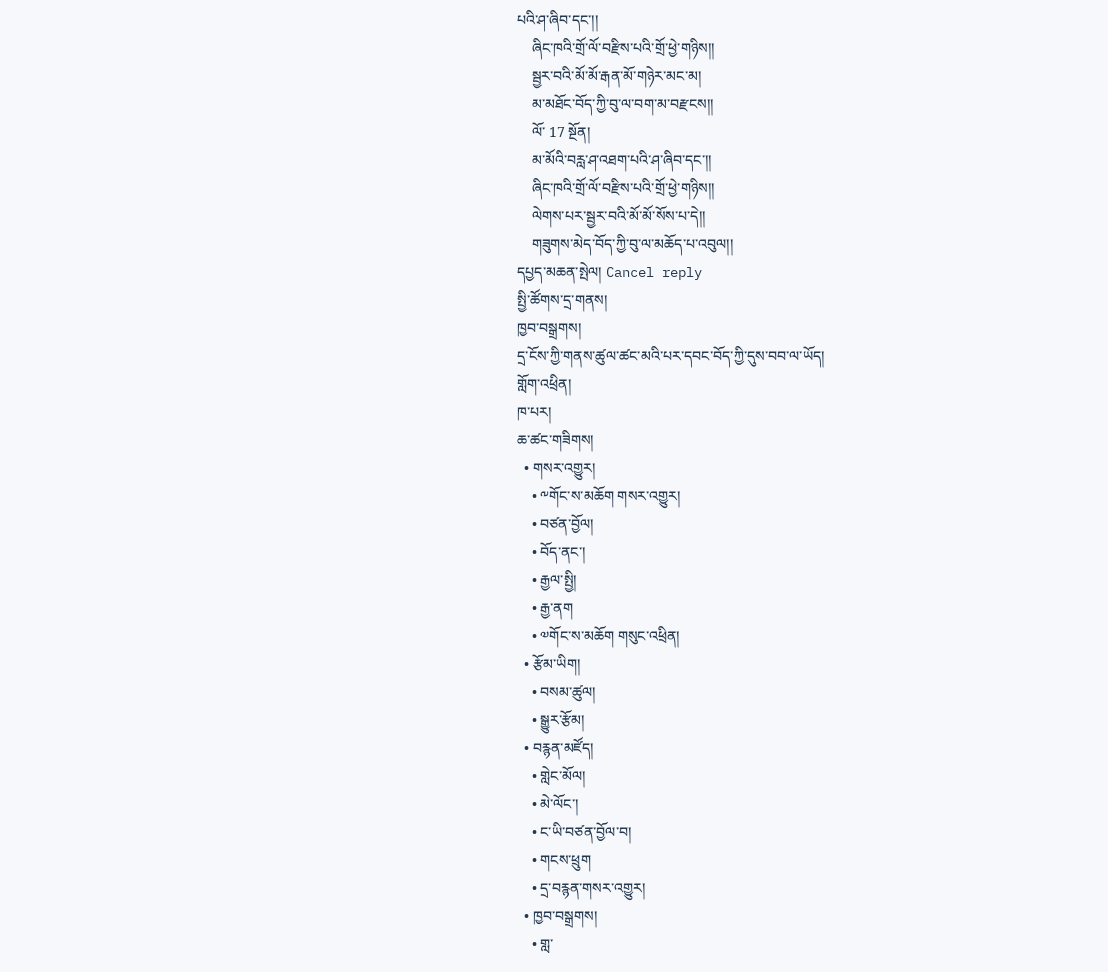པའི་ཤ་ཞིབ་དང་།།
    ཞིང་ཁའི་གྲོ་ལོ་བརྫིས་པའི་གྲོ་ཕྱེ་གཉིས།།
    སྦྱར་བའི་མོ་མོ་རྒན་མོ་གཉེར་མང་མ།
    མ་མཐོང་བོད་ཀྱི་བུ་ལ་བག་མ་བརྫངས།།
    ལོ་ 17 སྔོན།
    མ་མོའི་བརླ་ཤ་འཐག་པའི་ཤ་ཞིབ་དང་།།
    ཞིང་ཁའི་གྲོ་ལོ་བརྫིས་པའི་གྲོ་ཕྱེ་གཉིས།།
    ལེགས་པར་སྦྱར་བའི་མོ་མོ་སོས་པ་དེ།།
    གཟུགས་མེད་བོད་ཀྱི་བུ་ལ་མཆོད་པ་འབུལ།།
དཔྱད་མཆན་སྤེལ། Cancel reply
སྤྱི་ཚོགས་དྲ་གནས།
ཁྱབ་བསྒྲགས།
དྲ་ངོས་ཀྱི་གནས་ཚུལ་ཚང་མའི་པར་དབང་བོད་ཀྱི་དུས་བབ་ལ་ཡོད།
གློག་འཕྲིན།
ཁ་པར།
ཆ་ཚང་གཟིགས།
  • གསར་འགྱུར།
    • ༸གོང་ས་མཆོག གསར་འགྱུར།
    • བཙན་བྱོལ།
    • བོད་ནང་།
    • རྒྱལ་སྤྱི།
    • རྒྱ་ནག
    • ༧གོང་ས་མཆོག གསུང་འཕྲིན།
  • རྩོམ་ཡིག།
    • བསམ་ཚུལ།
    • སྒྱུར་རྩོམ།
  • བརྙན་མཛོད།
    • གླེང་མོལ།
    • མེ་ལོང་།
    • ང་ཡི་བཙན་བྱོལ་བ།
    • གངས་ཕྲུག
    • དྲ་བརྙན་གསར་འགྱུར།
  • ཁྱབ་བསྒྲགས།
    • གླ་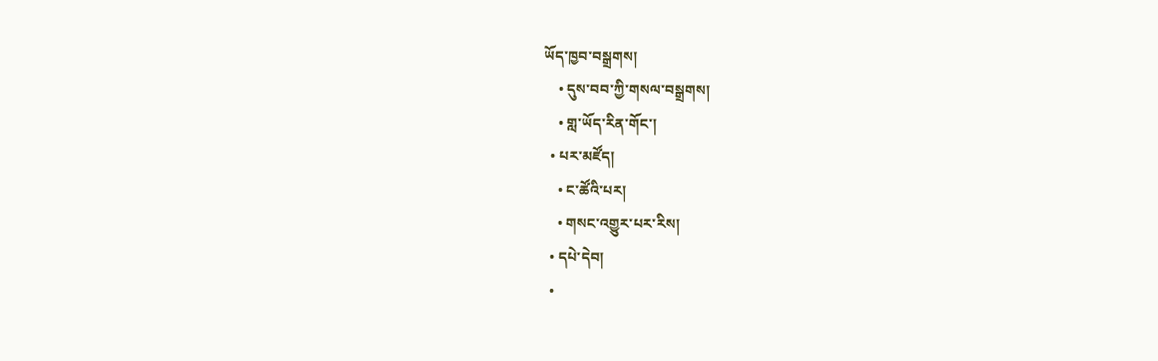ཡོད་ཁྱབ་བསྒྲགས།
    • དུས་བབ་ཀྱི་གསལ་བསྒྲགས།
    • གླ་ཡོད་རིན་གོང་།
  • པར་མཛོད།
    • ང་ཚོའི་པར།
    • གསང་འགྱུར་པར་རིས།
  • དཔེ་དེབ།
  •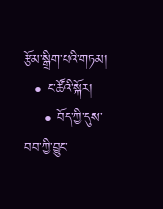རྩོམ་སྒྲིག་པའི་གཏམ།
  • ང་ཚོའི་སྐོར།
    • བོད་ཀྱི་དུས་བབ་ཀྱི་བྱུང་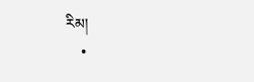རིམ།
    •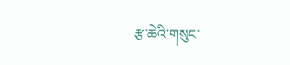རྩ་ཆེའི་གསུང་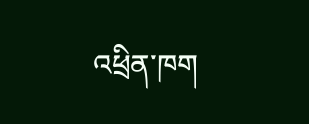འཕྲིན་ཁག